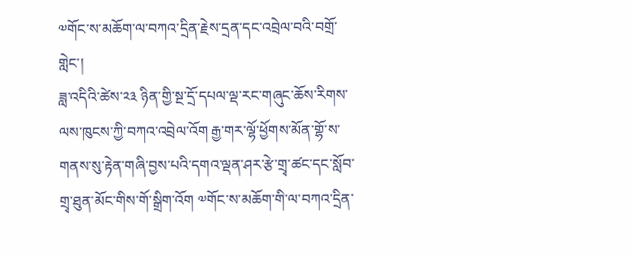༧གོང་ས་མཆོག་ལ་བཀའ་དྲིན་རྗེས་དྲན་དང་འབྲེལ་བའི་བགྲོ་གླེང་།
ཟླ་འདིའི་ཚེས་༢༣ ཉིན་གྱི་སྔ་དྲོ་དཔལ་ལྡ་རང་གཞུང་ཆོས་རིགས་ལས་ཁུངས་ཀྱི་བཀའ་འབྲེལ་འོག རྒྱ་གར་ལྷོ་ཕྱོགས་མོན་གྷོ་ས་གནས་སུ་རྟེན་གཞི་བྱས་པའི་དགའ་ལྡན་ཤར་རྩེ་གྲྭ་ཚང་དང་སློབ་གྲྭ་ཐུན་མོང་གིས་གོ་སྒྲིག་འོག ༧གོང་ས་མཆོག་གི་ལ་བཀའ་དྲིན་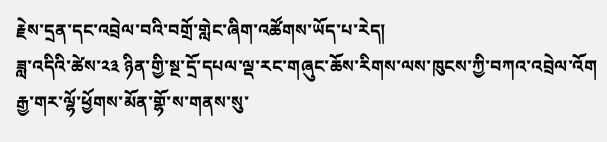རྗེས་དྲན་དང་འབྲེལ་བའི་བགྲོ་གླེང་ཞིག་འཚོགས་ཡོད་པ་རེད།
ཟླ་འདིའི་ཚེས་༢༣ ཉིན་གྱི་སྔ་དྲོ་དཔལ་ལྡ་རང་གཞུང་ཆོས་རིགས་ལས་ཁུངས་ཀྱི་བཀའ་འབྲེལ་འོག རྒྱ་གར་ལྷོ་ཕྱོགས་མོན་གྷོ་ས་གནས་སུ་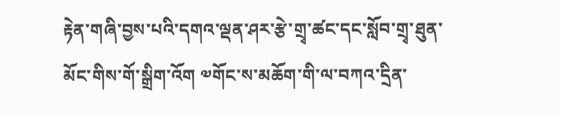རྟེན་གཞི་བྱས་པའི་དགའ་ལྡན་ཤར་རྩེ་གྲྭ་ཚང་དང་སློབ་གྲྭ་ཐུན་མོང་གིས་གོ་སྒྲིག་འོག ༧གོང་ས་མཆོག་གི་ལ་བཀའ་དྲིན་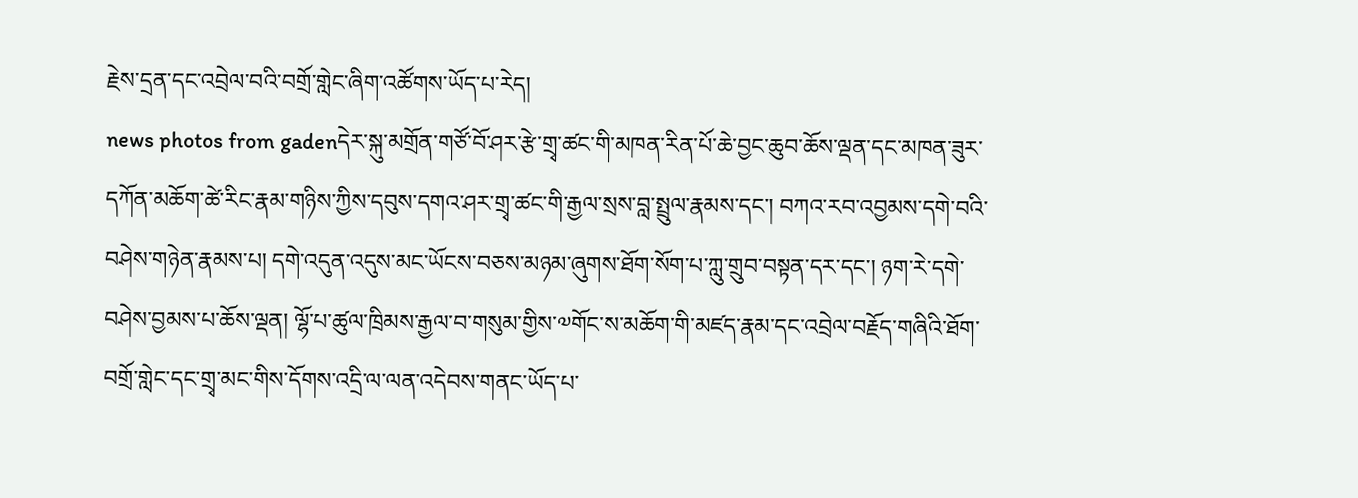རྗེས་དྲན་དང་འབྲེལ་བའི་བགྲོ་གླེང་ཞིག་འཚོགས་ཡོད་པ་རེད།
news photos from gadenདེར་སྐུ་མགྲོན་གཙོ་བོ་ཤར་རྩེ་གྲྭ་ཚང་གི་མཁན་རིན་པོ་ཆེ་བྱང་ཆུབ་ཆོས་ལྡན་དང་མཁན་ཟུར་དཀོན་མཆོག་ཚེ་རིང་རྣམ་གཉིས་ཀྱིས་དབུས་དགའ་ཤར་གྲྭ་ཚང་གི་རྒྱལ་སྲས་བླ་སྤྲུལ་རྣམས་དང་། བཀའ་རབ་འབྱམས་དགེ་བའི་བཤེས་གཉེན་རྣམས་པ། དགེ་འདུན་འདུས་མང་ཡོངས་བཅས་མཉམ་ཞུགས་ཐོག་སོག་པ་ཀླུ་གྲུབ་བསྟན་དར་དང་། ཉག་རེ་དགེ་བཤེས་བྱམས་པ་ཆོས་ལྡན། ལྷོ་པ་ཚུལ་ཁྲིམས་རྒྱལ་བ་གསུམ་གྱིས་༧གོང་ས་མཆོག་གི་མཛད་རྣམ་དང་འབྲེལ་བརྗོད་གཞིའི་ཐོག་བགྲོ་གླེང་དང་གྲྭ་མང་གིས་དོགས་འདྲི་ལ་ལན་འདེབས་གནང་ཡོད་པ་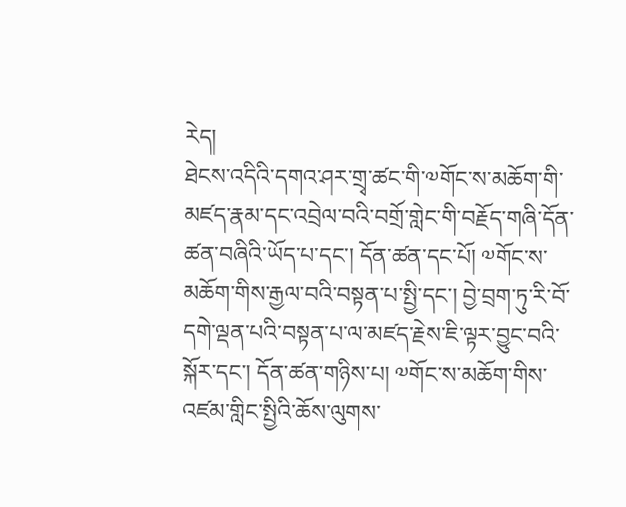རེད།
ཐེངས་འདིའི་དགའ་ཤར་གྲྭ་ཚང་གི་༧གོང་ས་མཆོག་གི་མཛད་རྣམ་དང་འབྲེལ་བའི་བགྲོ་གླེང་གི་བརྗོད་གཞི་དོན་ཚན་བཞིའི་ཡོད་པ་དང་། དོན་ཚན་དང་པོ། ༧གོང་ས་མཆོག་གིས་རྒྱལ་བའི་བསྟན་པ་སྤྱི་དང་། བྱེ་བྲག་ཏུ་རི་བོ་དགེ་ལྡན་པའི་བསྟན་པ་ལ་མཛད་རྗེས་ཇི་ལྟར་བྱུང་བའི་སྐོར་དང་། དོན་ཚན་གཉིས་པ། ༧གོང་ས་མཆོག་གིས་འཛམ་གླིང་སྤྱིའི་ཆོས་ལུགས་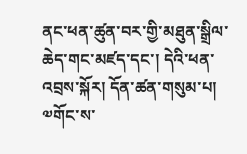ནང་ཕན་ཚུན་བར་གྱི་མཐུན་སྒྲིལ་ཆེད་གང་མཛད་དང་། དེའི་ཕན་འབྲས་སྐོར། དོན་ཚན་གསུམ་པ། ༧གོང་ས་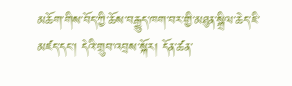མཆོག་གིས་བོད་ཀྱི་ཆོས་བརྒྱུད་ཁག་བར་གྱི་མཐུན་སྒྲིལ་ཆེད་ཇི་མཛད་དང་། དེའི་གྲུབ་འབྲས་སྐོར། དོན་ཚན་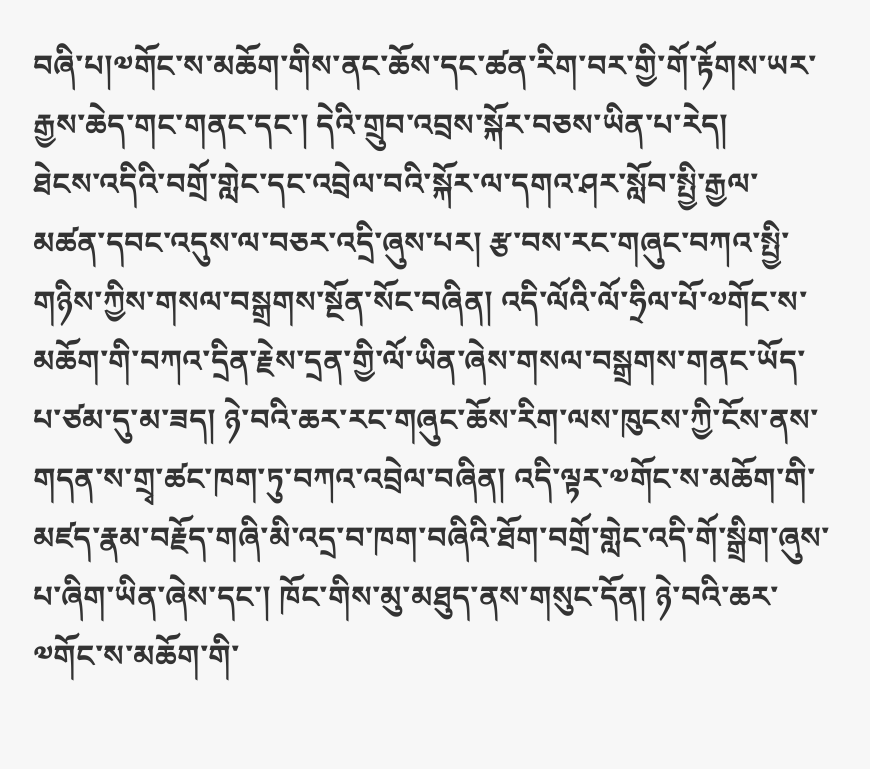བཞི་པ།༧གོང་ས་མཆོག་གིས་ནང་ཆོས་དང་ཚན་རིག་བར་གྱི་གོ་རྟོགས་ཡར་རྒྱས་ཆེད་གང་གནང་དང་། དེའི་གྲུབ་འབྲས་སྐོར་བཅས་ཡིན་པ་རེད།
ཐེངས་འདིའི་བགྲོ་གླེང་དང་འབྲེལ་བའི་སྐོར་ལ་དགའ་ཤར་སློབ་སྤྱི་རྒྱལ་མཚན་དབང་འདུས་ལ་བཅར་འདྲི་ཞུས་པར། རྩ་བས་རང་གཞུང་བཀའ་སྤྱི་གཉིས་ཀྱིས་གསལ་བསྒྲགས་སྔོན་སོང་བཞིན། འདི་ལོའི་ལོ་ཧྲིལ་པོ་༧གོང་ས་མཆོག་གི་བཀའ་དྲིན་རྗེས་དྲན་གྱི་ལོ་ཡིན་ཞེས་གསལ་བསྒྲགས་གནང་ཡོད་པ་ཙམ་དུ་མ་ཟད། ཉེ་བའི་ཆར་རང་གཞུང་ཆོས་རིག་ལས་ཁུངས་ཀྱི་ངོས་ནས་གདན་ས་གྲྭ་ཚང་ཁག་ཏུ་བཀའ་འབྲེལ་བཞིན། འདི་ལྟར་༧གོང་ས་མཆོག་གི་མཛད་རྣམ་བརྗོད་གཞི་མི་འདྲ་བ་ཁག་བཞིའི་ཐོག་བགྲོ་གླེང་འདི་གོ་སྒྲིག་ཞུས་པ་ཞིག་ཡིན་ཞེས་དང་། ཁོང་གིས་མུ་མཐུད་ནས་གསུང་དོན། ཉེ་བའི་ཆར་༧གོང་ས་མཆོག་གི་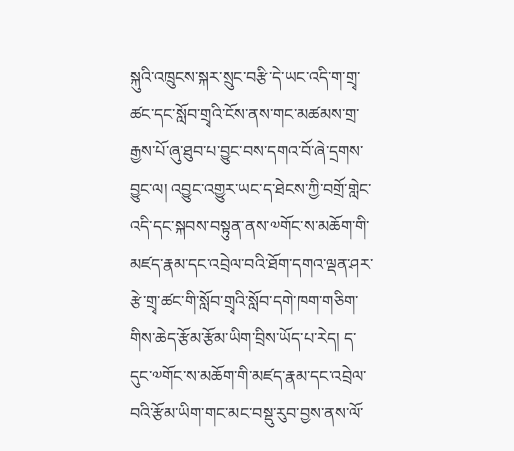སྐུའི་འཁྲུངས་སྐར་སྲུང་བརྩི་དེ་ཡང་འདི་ག་གྲྭ་ཚང་དང་སློབ་གྲྭའི་ངོས་ནས་གང་མཚམས་གྲ་རྒྱས་པོ་ཞུ་ཐུབ་པ་བྱུང་བས་དགའ་བོ་ཞེ་དྲགས་བྱུང་ལ། འབྱུང་འགྱུར་ཡང་ད་ཐེངས་ཀྱི་བགྲོ་གླེང་འདི་དང་སྐབས་བསྟུན་ནས་༧གོང་ས་མཆོག་གི་མཛད་རྣམ་དང་འབྲེལ་བའི་ཐོག་དགའ་ལྡན་ཤར་རྩེ་གྲྭ་ཚང་གི་སློབ་གྲྭའི་སློབ་དགེ་ཁག་གཅིག་གིས་ཆེད་རྩོམ་རྩོམ་ཡིག་བྲིས་ཡོད་པ་རེད། ད་དུང་༧གོང་ས་མཆོག་གི་མཛད་རྣམ་དང་འབྲེལ་བའི་རྩོམ་ཡིག་གང་མང་བསྡུ་རུབ་བྱས་ནས་ལོ་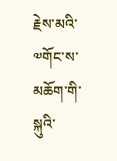རྗེས་མའི་༧གོང་ས་མཆོག་གི་སྐུའི་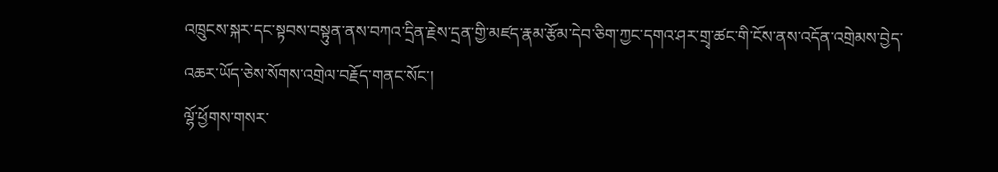འཁྲུངས་སྐར་དང་སྟབས་བསྟུན་ནས་བཀའ་དྲིན་རྗེས་དྲན་གྱི་མཛད་རྣམ་རྩོམ་དེབ་ཅིག་ཀྱང་དགའ་ཤར་གྲྭ་ཚང་གི་ངོས་ནས་འདོན་འགྲེམས་བྱེད་འཆར་ཡོད་ཅེས་སོགས་འགྲེལ་བརྗོད་གནང་སོང་།
ལྷོ་ཕྱོགས་གསར་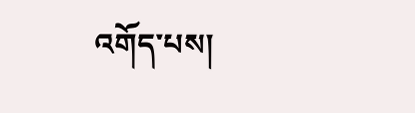འགོད་པས།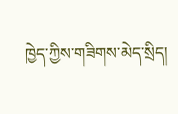ཁྱེད་ཀྱིས་གཟིགས་མེད་སྲིད།